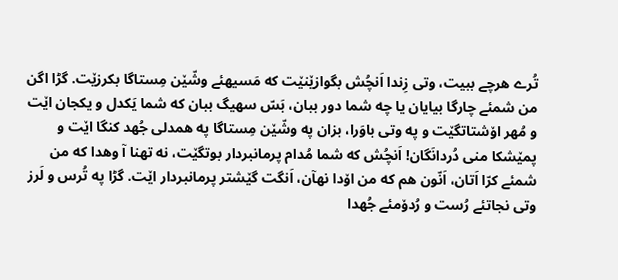تُرے هرچے ببیت، وتی زِندا اَنچُش بگوازێنێت که مَسیهئے وشّێن مِستاگا بکرزێت. گڑا اگن من شمئے چارگا بیایان یا چه شما دور ببان، بَسّ سهیگ ببان که شما یَکدل و یکجان اێت و مُهر اۆشتاتگێت و په وتی باوَرا، بزان په وشّێن مِستاگا په همدلی جُهد کنگا اێت و
پمێشکا منی دُردانَگان! اَنچُش که شما مُدام پرمانبردار بوتگێت، نه تهنا آ وهدا که من شمئے کرّا اَتان، اَنّون هم که من اۆدا نهآن، اَنگت گێشتر پرمانبردار اێت. گڑا په تُرس و لَرز وتی نجاتئے رُست و رُدۆمئے جُهدا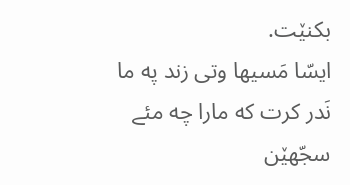بکنێت.
ایسّا مَسیها وتی زند په ما نَدر کرت که مارا چه مئے سجّهێن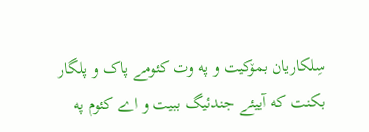سِلکاریان بمۆکیت و په وت کئومے پاک و پلگار بکنت که آییئے جندئیگ ببیت و اے کئوم په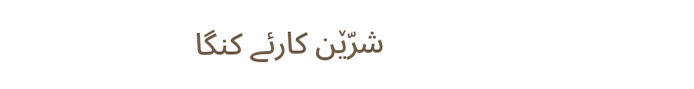شرّێن کارئے کنگا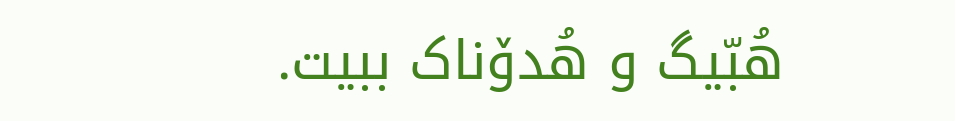هُبّیگ و هُدۆناک ببیت.